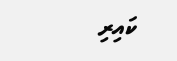ކައިރި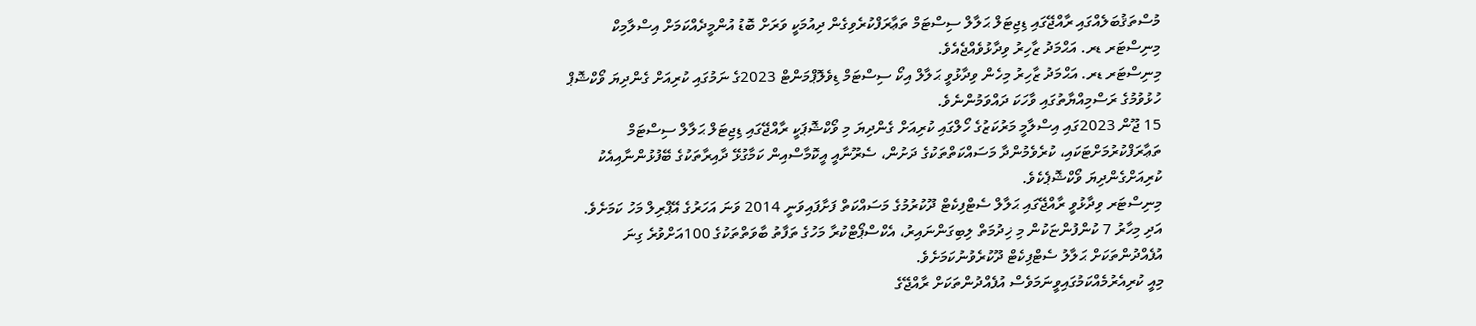މުސްތަޤުބަލެއްގައި ރާއްޖޭގައި ޑިޖިޓަލް ޙަލާލް ސިސްޓަމް ތަޢާރަފްކުރެވިގެން ދިއުމަކީ ވަރަށް ބޮޑު އުންމީދެއްކަމަށް އިސްލާމިކް މިނިސްޓަރ ޑރ. އަޙްމަދު ޒާހިރު ވިދާޅުވެއްޖެއެވެ.
މިނިސްޓަރ ޑރ. އަޙްމަދު ޒާހިރު މިހެން ވިދާޅުވީ ޙަލާލް އިކޯ ސިސްޓަމް ޑިވެލޮޕްމަންޓް 2023ގެ ނަމުގައި ކުރިއަށް ގެންދިޔަ ވޯކްޝޮޕް ހުޅުވުމުގެ ރަސްމިއްޔާތުގައި ވާހަކަ ދައްވަމުންނެވެ.
15 ޖޫން 2023ގައި އިސްލާމީ މަރުކަޒުގެ ހޯލްގައި ކުރިއަށް ގެންދިޔަ މި ވޯކްޝޮޕަކީ ރާއްޖޭގައި ޑިޖިޓަލް ޙަލާލް ސިސްޓަމް ތަޢާރަފްކުރުމަށްޓަކައި، ކުރެވެމުންދާ މަސައްކަތްތަކުގެ ދަށުން، ސެރޫނާއީ އީކޮމާސްއިން ކަމާގުޅޭ ދާއިރާތަކުގެ ބޭފުޅުންނާއިއެކު ކުރިއަށްގެންދިޔަ ވޯކްޝޮޕެކެވެ.
މިނިސްޓަރ ވިދާޅުވީ ރާއްޖޭގައި ޙަލާލް ސެޓްފިކެޓް ދޫކުރުމުގެ މަސައްކަތް ފަށާފައިވަނީ 2014 ވަނަ އަހަރުގެ އޭޕްރިލް މަހު ކަމަށެވެ. އަދި މިހާރު 7 ކުންފުންޏަކުން މި ޚިދުމަތް ލިބިގަންނައިރު، އެކްސްޕޯޓްކުރާ މަހުގެ ތަފާތު ބާވަތްތަކުގެ 100އަށްވުރެ ގިނަ އުފެއްދުންތަކަށް ޙަލާލު ސެޓްފިކެޓް ދޫކުރެވުނުކަމަށެވެ.
މިއީ ކުރިއެރުމެއްކަމުގައިވީނަމަވެސް އުފެއްދުންތަކަށް ރާއްޖޭގެ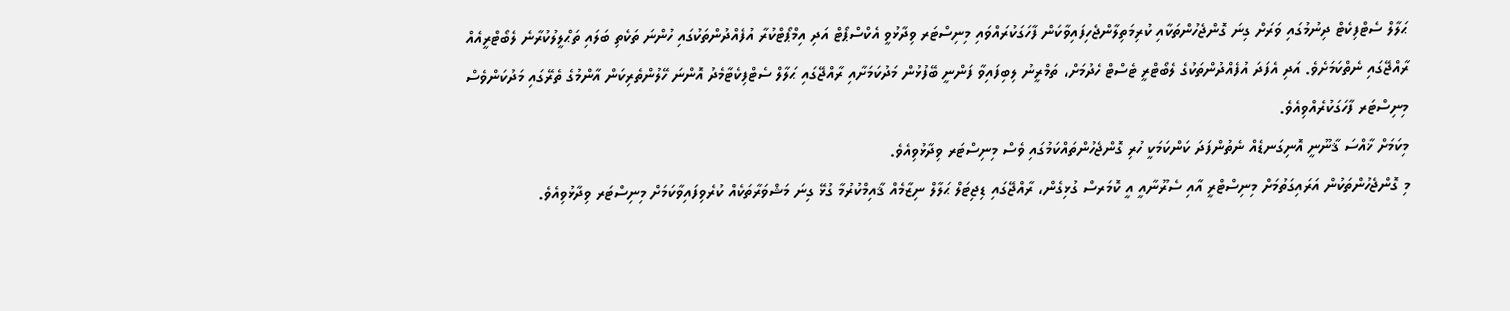ޙަލާލް ސެޓްފިކެޓް ދިނުމުގައި ވަރަށް ގިނަ ގޮންޖެހުންތަކާއި ކުރިމަތިލާންޖެހިފައިވާކަން ފާހަގަކުރައްވައި މިނިސްޓަރ ވިދާޅުވީ އެކްސްޕޯޓް އަދި އިމްޕޯޓްކުރާ އުފެއްދުންތަކުގައި ހުންނަ ތަކެތި ބަލައި ތަޙްލީލުކުރާނެ ލެބޯޓްރީއެއް ރާއްޖޭގައި ނެތްކަމަށެވެ. އަދި އެފަދަ އުފެއްދުންތަކުގެ ލެބޯޓްރީ ޓެސްޓް ހެދުމަށް، ތަމްރީނު ލިބިފައިވާ ފަންނީ ބޭފުޅުން މަދުކަމަށާއި ރާއްޖޭގައި ޙަލާލް ސެޓްފިކެޓާމެދު އޮންނަ ހޭލުންތެރިކަން އާންމުގެ ތެރޭގައި މަދުކަންވެސް މިނިސްޓަރ ފާހަގަކުރެއްވިއެވެ.
މިކަމަށް ޚާއްސަ ޤާނޫނީ އޮނިގަނޑެއް ނެތުންފަދަ ކަންކަމަކީ ހުރި ގޮންޖެހުންތައްކަމުގައި ވެސް މިނިސްޓަރ ވިދާޅުވިއެވެ.
މި ގޮންޖެހުންތަކުން އަރައިގަތުމަށް މިނިސްޓްރީ އާއި ސެރޫނާއީ އީ ކޮމަރސް ގުޅިގެން، ރާއްޖޭގައި ޑިޖިޓަލް ޙަލާލް ނިޒާމެއް ޤާއިމްކުރުމާ ގުޅޭ ގިނަ މަޝްވަރާތަކެއް ކުރެވިފައިވާކަމަށް މިނިސްޓަރ ވިދާޅުވިއެވެ.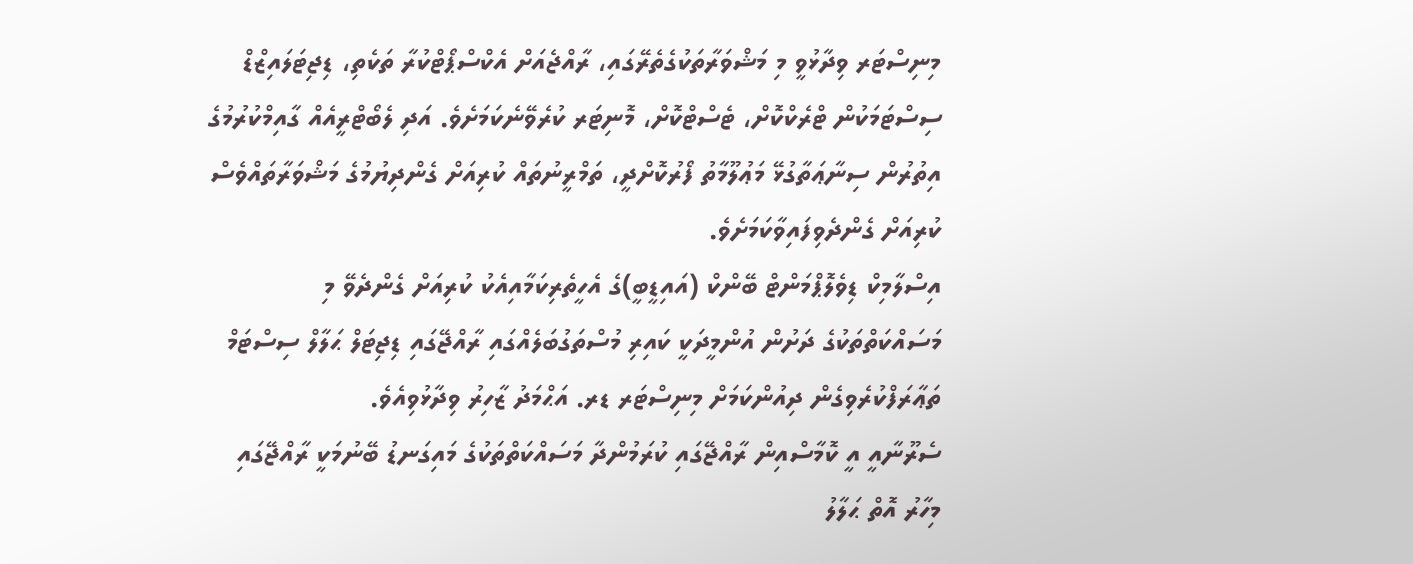މިނިސްޓަރ ވިދާޅުވީ މި މަޝްވަރާތަކުގެތެރޭގައި، ރާއްޖެއަށް އެކްސްޕޯޓްކުރާ ތަކެތި، ޑިޖިޓަލައިޒްޑް ސިސްޓަމަކުން ޓްރެކްކޮށް، ޓެސްޓްކޮށް، މޮނިޓަރ ކުރެވޭނެކަމަށެވެ. އަދި ލެބޯޓްރީއެއް ގާއިމްކުރުމުގެ އިތުރުން ސިނާޢަތާގުޅޭ މަޢުލޫމާތު ފޯރުކޮށްދީ، ތަމްރީނުތައް ކުރިއަށް ގެންދިޔުމުގެ މަޝްވަރާތައްވެސް ކުރިއަށް ގެންދެވިފައިވާކަމަށެވެ.
އިސްލާމިކް ޑިވެލޮޕްމަންޓް ބޭންކް (އައިޑީބީ)ގެ އެހީތެރިކަމާއިއެކު ކުރިއަށް ގެންދެވޭ މި މަސައްކަތްތަކުގެ ދަށުން އުންމީދަކީ ކައިރި މުސްތަގުބަލެއްގައި ރާއްޖޭގައި ޑިޖިޓަލް ޙަލާލް ސިސްޓަމް ތަޢާރަފްކުރެވިގެން ދިއުންކަމަށް މިނިސްޓަރ ޑރ. އަޙްމަދު ޒާހިރު ވިދާޅުވިއެވެ.
ސެރޫނާއީ އީ ކޮމާސްއިން ރާއްޖޭގައި ކުރަމުންދާ މަސައްކަތްތަކުގެ މައިގަނޑު ބޭނުމަކީ ރާއްޖޭގައި މިހާރު އޮތް ޙަލާލު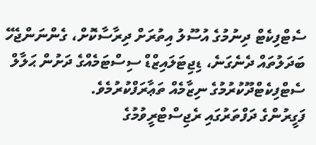ސެޓްފިކެޓް ދިނުމުގެ އުސޫލު އިތުރަށް ދިރާސާކޮށް، ގެންނަންޖެހޭ ބަދަލުތައް ދެނެގަނެ، ޑިޖިޓަލައިޒްޑް ސިސްޓަމެއްގެ ދަށުން ޙަލާލް ސެޓްފިކެޓްދޫކުރުމުގެ ނިޒާމެއް ތަޢާރަފްކުރުމެވެ.
ފަގީރުންގެ ދަފްތަރުގައި ރެޖިސްޓްރީވުމުގެ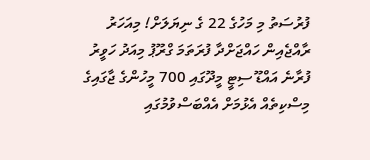ފުރުސަތު މި މަހުގެ 22 ގެ ނިޔަލަށް! މިއަހަރު ރާއްޖެއިން ހައްޖަށްދާ ފުރަތަމަ ގްރޫޕު މިއަދު ހަވީރު ފުރާނެ އައްޑޫ ސިޓީ މީދޫގައި 700 މީހުންގެ ޖާގައިގެ މިސްކިތެއް އެޅުމަށް އެއްބަސްވުމުގައި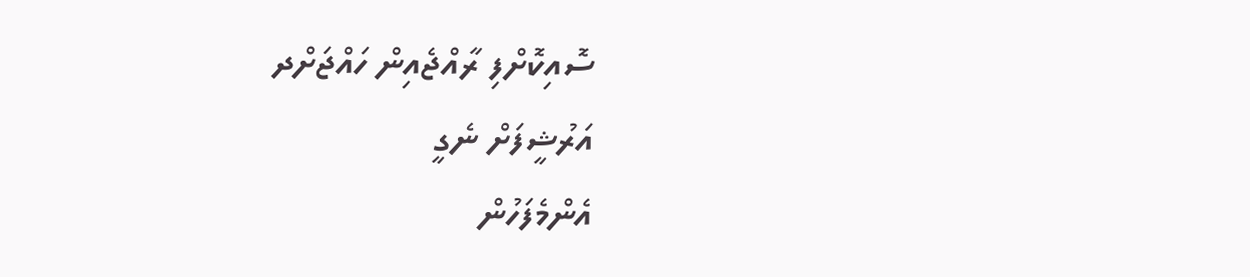ސޮއިކޮށްފި ރާއްޖެއިން ހައްޖަށްދ
އަރުޝީފަށް ނެގީ
އެންމެފަހުން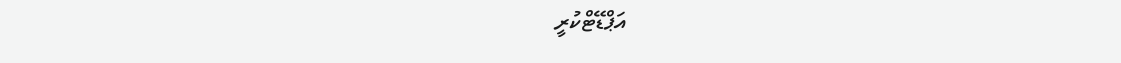އަޕްޑޭޓްކުރީ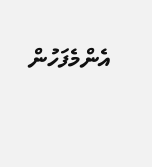އެންމެފަހުން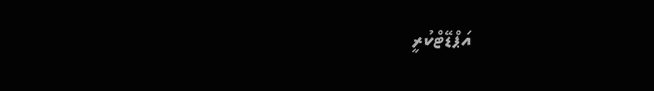އަޕްޑޭޓްކުރީ